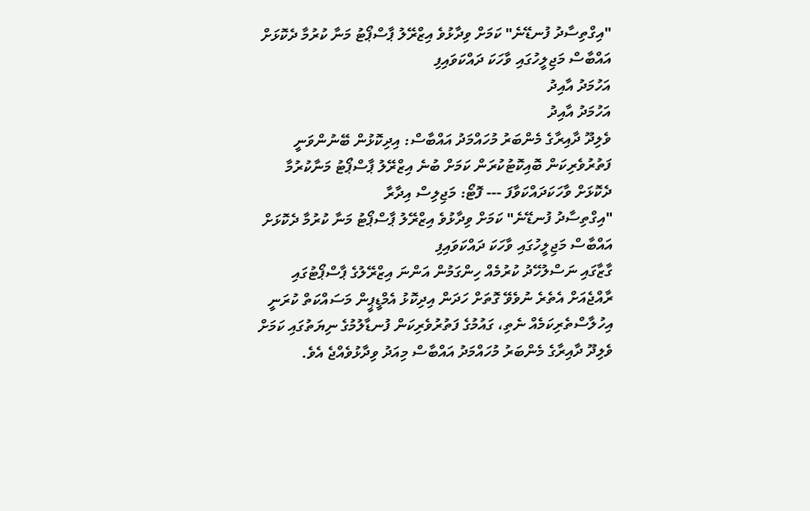"އިގްތިސާދު ފުނޑޭނެ" ކަމަށް ވިދާޅުވެ އިޒްރޭލު ޕާސްޕޯޓު މަނާ ކުރުމާ ދެކޮޅަށް އައްބާސް މަޖިލީހުގައި ވާހަކަ ދައްކަވައިފި
އަހުމަދު އާއިދު
އަހުމަދު އާއިދު
ވެލިދޫ ދާއިރާގެ މެންބަރު މުހައްމަދު އައްބާސް: އިދިކޮޅުން ބޭނުންވަނީ ފަތުރުވެރިކަން ބޮއިކޮޓުކުރަން ކަމަށް ބުނެ އިޒްރޭލު ޕާސްޕޯޓު މަނާކުރުމާ ދެކޮޅަށް ވާހަކަދައްކަވާފަ --- ފޮޓޯ: މަޖިލިސް އިދާރާ
"އިގްތިސާދު ފުނޑޭނެ" ކަމަށް ވިދާޅުވެ އިޒްރޭލު ޕާސްޕޯޓު މަނާ ކުރުމާ ދެކޮޅަށް އައްބާސް މަޖިލީހުގައި ވާހަކަ ދައްކަވައިފި
ގާޒާގައި ނަސްލުހޭދު ކުރުމެއް ހިންގަމުން އަންނަ އިޒްރޭލުގެ ޕާސްޕޯޓުގައި ރާއްޖެއަށް އެތެރެ ނުވެވޭ ގޮތަށް ހަދަން އިދިކޮޅު އެމްޑީޕީން މަސައްކަތް ކުރަނީ އިހުލާސްތެރިކަމެއް ނެތި، ގައުމުގެ ފަތުރުވެރިކަން ފުނޑާލުމުގެ ނިޔަތުގައި ކަމަށް ވެލިދޫ ދާއިރާގެ މެންބަރު މުހައްމަދު އައްބާސް މިއަދު ވިދާޅުވެއްޖެ އެވެ.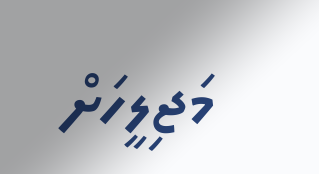މަޖިލީހަށް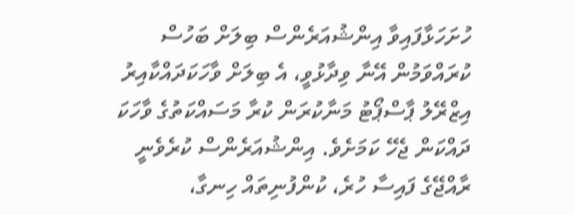ހުށަހަޅާފައިވާ އިންޝުއަރެންސް ބިލަށް ބަހުސް ކުރައްވަމުން އޭނާ ވިދާޅުވީ، އެ ބިލަށް ވާހަކަދައްކާއިރު އިޒްރޭލު ޕާސްޕޯޓު މަނާކުރަން ކުރާ މަސައްކަތުގެ ވާހަކަ ދައްކަން ޖެހޭ ކަމަށެވެ. އިންޝުއަރެންސް ކުރެވެނީ ރާއްޖޭގެ ފައިސާ ހުރެ، ކުންފުނިތައް ހިނގާ،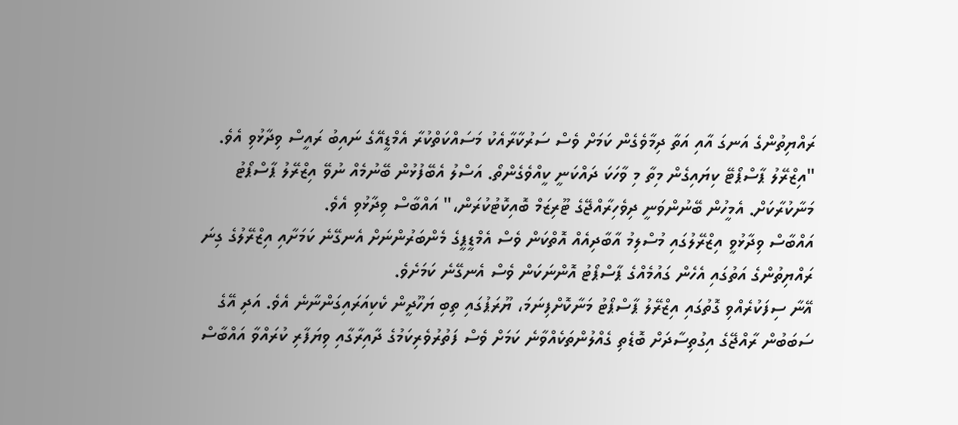ރައްޔިތުންގެ އަނގަ އާއި އަތާ ދިމާވެގެން ކަމަށް ވެސް ސަރުކާރާއެކު މަސައްކަތްކުރާ އެމްޑީއޭގެ ނައިބު ރައީސް ވިދާޅުވި އެވެ.
"އިޒްރޭލު ޕާސްޕޯޓޭ ކިޔައިގެން މިތާ މި ވާހަކަ ދައްކަނީ ކީއްވެގެންތޯ. އަސްލު އެބޭފުޅުން ބޭނުމެއް ނުވޭ އިޒްރޭލު ޕާސްޕޯޓު މަނާކުރާކަށް. އެމީހުން ބޭނުންވަނީ ދިވެހިރާއްޖޭގެ ޓޫރިޒަމް ބޮއިކޮޓުކުރަން،" އައްބާސް ވިދާޅުވި އެވެ.
އައްބާސް ވިދާޅުވީ އިޒްރޭލުގައި މުސްލިމު އާބާދިއެއް އޮތްކަން ވެސް އެމްޑީޕީގެ މެންބަރުންނަށް އެނގޭނެ ކަމަށާއި އިޒްރޭލުގެ ގިނަ ރައްޔިތުންގެ އަތުގައި އެހެން ގައުމެއްގެ ޕާސްޕޯޓު އޮންނަކަން ވެސް އެނގޭނެ ކަމަށެވެ.
އޭނާ ސިފަކުރެއްވި ގޮތުގައި އިޒްރޭލު ޕާސްޕޯޓު މަނާކޮށްފިނަމަ، ޔޫރަޕުގައި ތިބި ޔަހޫދީން ކެކިއަރައިގަންނާނެ އެވެ. އަދި އޭގެ ސަބަބުން ރާއްޖޭގެ އިގުތިސާދަށް ބޮޑެތި ގެއްލުންތަކެއްވާނެ ކަމަށް ވެސް ފަތުރުވެރިކަމުގެ ދާއިރާގާއި ވިޔަފާރި ކުރައްވާ އައްބާސް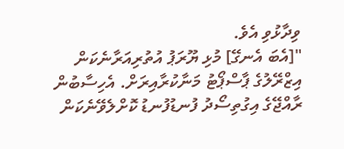ވިދާޅުވި އެވެ.
"[އެބަ އެނގޭ] މުޅި ޔޫރަޕު އުތުރިއަރާނެކަން އިޒްރޭލުގެ ޕާސްޕޯޓު މަނާކުރާއިރަށް. އެހިސާބުން ރާއްޖޭގެ އިގުތިސޯދު ފުނޑުފުނޑު ކޮށްލެވޭނެކަން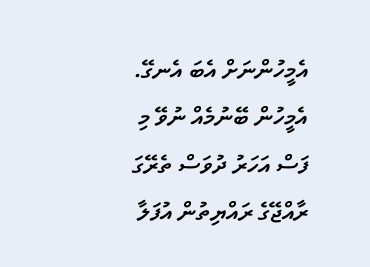އެމީހުންނަށް އެބަ އެނގޭ. އެމީހުން ބޭނުމެއް ނުވޭ މި ފަސް އަހަރު ދުވަސް ތެރޭގަ ރާއްޖޭގެ ރައްޔިތުން އުފަލާ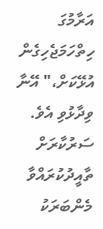އަރާމުގަ ހިތްހަމަޖެހިގެން އުޅޭކަށް،" އޭނާ ވިދާޅުވި އެވެ.
ސަރުކާރަށް ތާއީދުކުރައްވާ މެންބަރަކު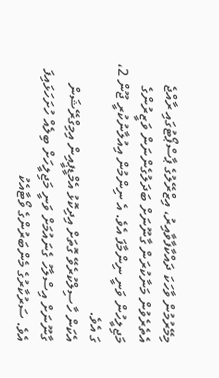މިމޭރުމުން ވާހަކަ ދައްކާފާވާއިރު، އިޒްރޭލުގެ ޕާސްޕޯޓުގައި ރާއްޖެ އެތެރެވުން މަނާކުރަން ގާނޫނަށް ބަދަލުގެންނަން ވަޒީރުންގެ މަޖިލީހުން ވަނީ ނިންމާފަ އެވެ. އެ ނިންމުން އިއުލާނުކުރީ ޖޫން 2، ގަ އެވެ.
އެކަން ހާސިލްކުރެވޭ ގޮތަށް އިދިކޮޅު އެމްޑީޕީއިން އިމިގްރޭޝަން ގާނޫނަށް އިސްލާހު ގެނައުމަށް ވަނީ މަޖިލީހަށް ބިލެއް ހުށަހަޅައިފަ އެވެ. ސަރުކާރުގެ މެންބަރުންގެ ވޯޓާއެކު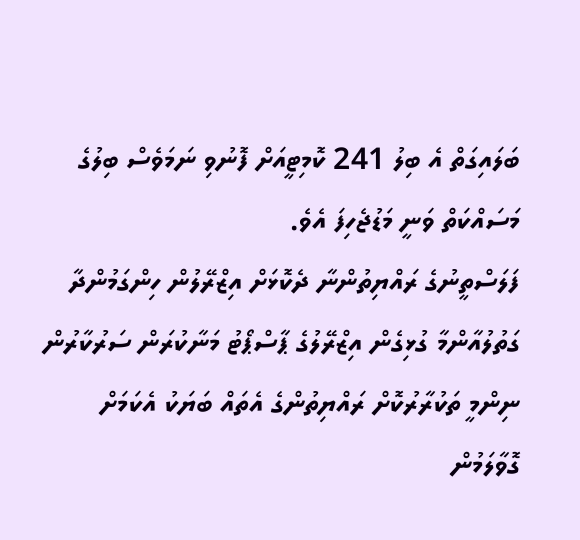ބަލައިގަތް އެ ބިލު 241 ކޮމިޓީއަށް ފޮނުވި ނަމަވެސް ބިލުގެ މަސައްކަތް ވަނީ މަޑުޖެހިފަ އެވެ.
ފަލަސްތީނުގެ ރައްޔިތުންނާ ދެކޮޅަށް އިޒްރޭލުން ހިންގަމުންދާ ގަތުލުއާންމާ ގުޅިގެން އިޒްރޭލުގެ ޕާސްޕޯޓު މަނާކުރަން ސަރުކާރުން ނިންމީ ތަކުރާރުކޮށް ރައްޔިތުންގެ އެތައް ބަޔަކު އެކަމަށް ގޮވާލަމުން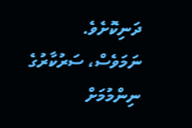ދަނިކޮށެވެ.
ނަމަވެސް، ސަރުކާރުގެ ނިންމުމަށް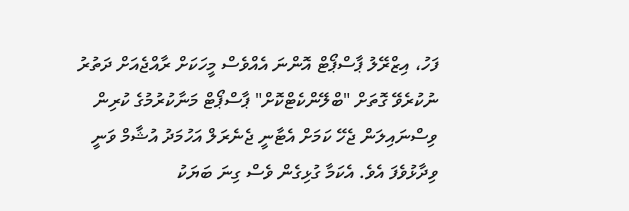ފަހު، އިޒްރޭލު ޕާސްޕޯޓް އޮންނަ އެއްވެސް މީހަކަށް ރާއްޖެއަށް ދަތުރު ނުކުރެވޭ ގޮތަށް "ބްލޭންކެޓްކޮށް" ޕާސްޕޯޓް މަނާކުރުމުގެ ކުރިން ވިސްނައިލަން ޖެހޭ ކަމަށް އެޓާނީ ޖެނެރަލް އަހުމަދު އުޝާމް ވަނީ ވިދާޅުވެފަ އެވެ. އެކަމާ ގުޅިގެން ވެސް ގިނަ ބަޔަކު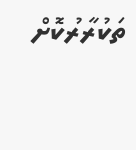ތަކުރާރުކޮށް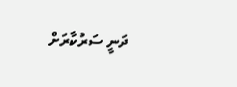ދަނީ ސަރުކާރަށް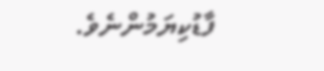ފާޑުކިޔަމުންނެވެ.